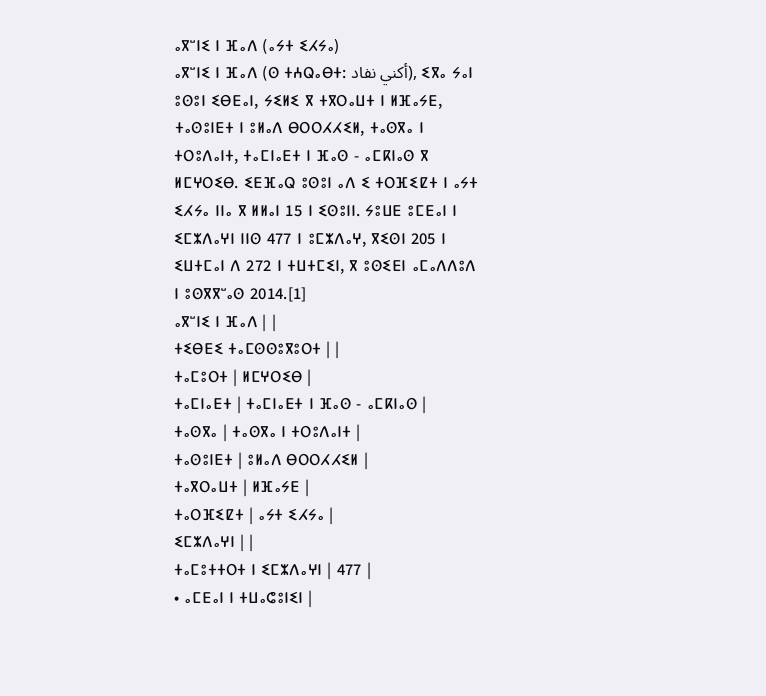ⴰⴳⵯⵏⵉ ⵏ ⴼⴰⴷ (ⴰⵢⵜ ⵉⵃⵢⴰ)
ⴰⴳⵯⵏⵉ ⵏ ⴼⴰⴷ (ⵙ ⵜⵄⵕⴰⴱⵜ: أكني نفاد), ⵉⴳⴰ ⵢⴰⵏ ⵓⵙⵓⵏ ⵉⴱⴹⴰⵏ, ⵢⵉⵍⵉ ⴳ ⵜⴳⵔⴰⵡⵜ ⵏ ⵍⴼⴰⵢⴹ, ⵜⴰⵙⵓⵏⴹⵜ ⵏ ⵓⵍⴰⴷ ⴱⵔⵔⵃⵃⵉⵍ, ⵜⴰⵙⴳⴰ ⵏ ⵜⵔⵓⴷⴰⵏⵜ, ⵜⴰⵎⵏⴰⴹⵜ ⵏ ⴼⴰⵙ - ⴰⵎⴽⵏⴰⵙ ⴳ ⵍⵎⵖⵔⵉⴱ. ⵉⴹⴼⴰⵕ ⵓⵙⵓⵏ ⴰⴷ ⵉ ⵜⵔⴼⵉⵇⵜ ⵏ ⴰⵢⵜ ⵉⵃⵢⴰ ⵏⵏⴰ ⴳ ⵍⵍⴰⵏ 15 ⵏ ⵉⵙⵓⵏⵏ. ⵢⵓⵡⴹ ⵓⵎⴹⴰⵏ ⵏ ⵉⵎⵣⴷⴰⵖⵏ ⵏⵏⵙ 477 ⵏ ⵓⵎⵣⴷⴰⵖ, ⴳⵉⵙⵏ 205 ⵏ ⵉⵡⵜⵎⴰⵏ ⴷ 272 ⵏ ⵜⵡⵜⵎⵉⵏ, ⴳ ⵓⵙⵉⴹⵏ ⴰⵎⴰⴷⴷⵓⴷ ⵏ ⵓⵙⴳⴳⵯⴰⵙ 2014.[1]
ⴰⴳⵯⵏⵉ ⵏ ⴼⴰⴷ | |
ⵜⵉⴱⴹⵉ ⵜⴰⵎⵙⵙⵓⴳⵓⵔⵜ | |
ⵜⴰⵎⵓⵔⵜ | ⵍⵎⵖⵔⵉⴱ |
ⵜⴰⵎⵏⴰⴹⵜ | ⵜⴰⵎⵏⴰⴹⵜ ⵏ ⴼⴰⵙ - ⴰⵎⴽⵏⴰⵙ |
ⵜⴰⵙⴳⴰ | ⵜⴰⵙⴳⴰ ⵏ ⵜⵔⵓⴷⴰⵏⵜ |
ⵜⴰⵙⵓⵏⴹⵜ | ⵓⵍⴰⴷ ⴱⵔⵔⵃⵃⵉⵍ |
ⵜⴰⴳⵔⴰⵡⵜ | ⵍⴼⴰⵢⴹ |
ⵜⴰⵔⴼⵉⵇⵜ | ⴰⵢⵜ ⵉⵃⵢⴰ |
ⵉⵎⵣⴷⴰⵖⵏ | |
ⵜⴰⵎⵓⵜⵜⵔⵜ ⵏ ⵉⵎⵣⴷⴰⵖⵏ | 477 |
• ⴰⵎⴹⴰⵏ ⵏ ⵜⵡⴰⵛⵓⵏⵉⵏ |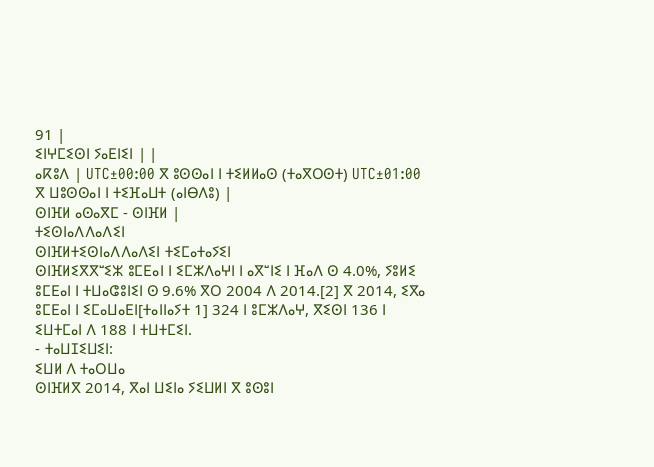91 |
ⵉⵏⵖⵎⵉⵙⵏ ⵢⴰⴹⵏⵉⵏ | |
ⴰⴽⵓⴷ | UTC±00:00 ⴳ ⵓⵙⵙⴰⵏ ⵏ ⵜⵉⵍⵍⴰⵙ (ⵜⴰⴳⵔⵙⵜ) UTC±01:00 ⴳ ⵡⵓⵙⵙⴰⵏ ⵏ ⵜⵉⴼⴰⵡⵜ (ⴰⵏⴱⴷⵓ) |
ⵙⵏⴼⵍ ⴰⵙⴰⴳⵎ - ⵙⵏⴼⵍ |
ⵜⵉⵙⵏⴰⴷⴷⴰⴷⵉⵏ
ⵙⵏⴼⵍⵜⵉⵙⵏⴰⴷⴷⴰⴷⵉⵏ ⵜⵉⵎⴰⵜⴰⵢⵉⵏ
ⵙⵏⴼⵍⵉⴳⴳⵯⵉⵣ ⵓⵎⴹⴰⵏ ⵏ ⵉⵎⵣⴷⴰⵖⵏ ⵏ ⴰⴳⵯⵏⵉ ⵏ ⴼⴰⴷ ⵙ 4.0%, ⵢⵓⵍⵉ ⵓⵎⴹⴰⵏ ⵏ ⵜⵡⴰⵛⵓⵏⵉⵏ ⵙ 9.6% ⴳⵔ 2004 ⴷ 2014.[2] ⴳ 2014, ⵉⴳⴰ ⵓⵎⴹⴰⵏ ⵏ ⵉⵎⴰⵡⴰⴹⵏ[ⵜⴰⵏⵏⴰⵢⵜ 1] 324 ⵏ ⵓⵎⵣⴷⴰⵖ, ⴳⵉⵙⵏ 136 ⵏ ⵉⵡⵜⵎⴰⵏ ⴷ 188 ⵏ ⵜⵡⵜⵎⵉⵏ.
- ⵜⴰⵡⵊⵉⵡⵉⵏ:
ⵉⵡⵍ ⴷ ⵜⴰⵔⵡⴰ
ⵙⵏⴼⵍⴳ 2014, ⴳⴰⵏ ⵡⵉⵏⴰ ⵢⵉⵡⵍⵏ ⴳ ⵓⵙⵓⵏ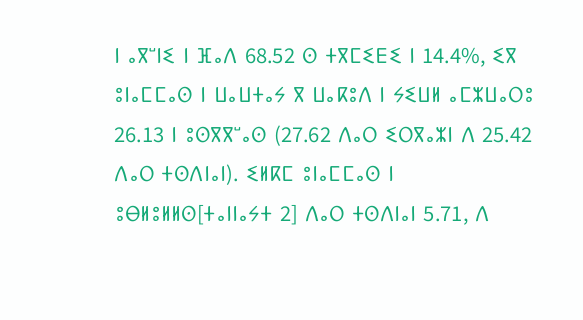ⵏ ⴰⴳⵯⵏⵉ ⵏ ⴼⴰⴷ 68.52 ⵙ ⵜⴳⵎⵉⴹⵉ ⵏ 14.4%, ⵉⴳ ⵓⵏⴰⵎⵎⴰⵙ ⵏ ⵡⴰⵡⵜⴰⵢ ⴳ ⵡⴰⴽⵓⴷ ⵏ ⵢⵉⵡⵍ ⴰⵎⵣⵡⴰⵔⵓ 26.13 ⵏ ⵓⵙⴳⴳⵯⴰⵙ (27.62 ⴷⴰⵔ ⵉⵔⴳⴰⵣⵏ ⴷ 25.42 ⴷⴰⵔ ⵜⵙⴷⵏⴰⵏ). ⵉⵍⴽⵎ ⵓⵏⴰⵎⵎⴰⵙ ⵏ ⵓⴱⵍⵓⵍⵍⵙ[ⵜⴰⵏⵏⴰⵢⵜ 2] ⴷⴰⵔ ⵜⵙⴷⵏⴰⵏ 5.71, ⴷ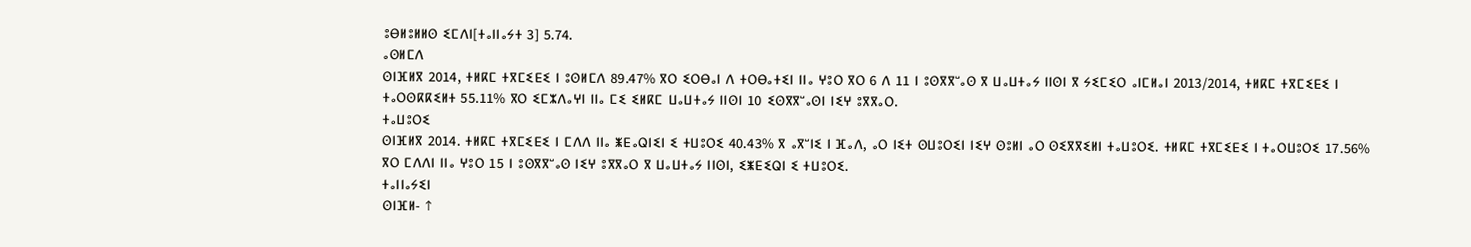ⵓⴱⵍⵓⵍⵍⵙ ⵉⵎⴷⵏ[ⵜⴰⵏⵏⴰⵢⵜ 3] 5.74.
ⴰⵙⵍⵎⴷ
ⵙⵏⴼⵍⴳ 2014, ⵜⵍⴽⵎ ⵜⴳⵎⵉⴹⵉ ⵏ ⵓⵙⵍⵎⴷ 89.47% ⴳⵔ ⵉⵔⴱⴰⵏ ⴷ ⵜⵔⴱⴰⵜⵉⵏ ⵏⵏⴰ ⵖⵓⵔ ⴳⵔ 6 ⴷ 11 ⵏ ⵓⵙⴳⴳⵯⴰⵙ ⴳ ⵡⴰⵡⵜⴰⵢ ⵏⵏⵙⵏ ⴳ ⵢⵉⵎⵉⵔ ⴰⵏⵎⵍⴰⵏ 2013/2014, ⵜⵍⴽⵎ ⵜⴳⵎⵉⴹⵉ ⵏ ⵜⴰⵔⵙⴽⴽⵉⵍⵜ 55.11% ⴳⵔ ⵉⵎⵣⴷⴰⵖⵏ ⵏⵏⴰ ⵎⵉ ⵉⵍⴽⵎ ⵡⴰⵡⵜⴰⵢ ⵏⵏⵙⵏ 10 ⵉⵙⴳⴳⵯⴰⵙⵏ ⵏⵉⵖ ⵓⴳⴳⴰⵔ.
ⵜⴰⵡⵓⵔⵉ
ⵙⵏⴼⵍⴳ 2014. ⵜⵍⴽⵎ ⵜⴳⵎⵉⴹⵉ ⵏ ⵎⴷⴷ ⵏⵏⴰ ⵥⴹⴰⵕⵏⵉⵏ ⵉ ⵜⵡⵓⵔⵉ 40.43% ⴳ ⴰⴳⵯⵏⵉ ⵏ ⴼⴰⴷ, ⴰⵔ ⵏⵉⵜ ⵙⵡⵓⵔⵉⵏ ⵏⵉⵖ ⵙⵓⵍⵏ ⴰⵔ ⵙⵉⴳⴳⵉⵍⵏ ⵜⴰⵡⵓⵔⵉ. ⵜⵍⴽⵎ ⵜⴳⵎⵉⴹⵉ ⵏ ⵜⴰⵔⵡⵓⵔⵉ 17.56% ⴳⵔ ⵎⴷⴷⵏ ⵏⵏⴰ ⵖⵓⵔ 15 ⵏ ⵓⵙⴳⴳⵯⴰⵙ ⵏⵉⵖ ⵓⴳⴳⴰⵔ ⴳ ⵡⴰⵡⵜⴰⵢ ⵏⵏⵙⵏ, ⵉⵥⴹⵉⵕⵏ ⵉ ⵜⵡⵓⵔⵉ.
ⵜⴰⵏⵏⴰⵢⵉⵏ
ⵙⵏⴼⵍ- ↑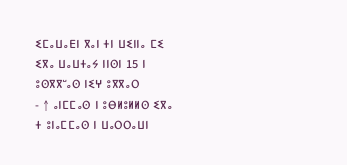ⵉⵎⴰⵡⴰⴹⵏ ⴳⴰⵏ ⵜⵏ ⵡⵉⵏⵏⴰ ⵎⵉ ⵉⴳⴰ ⵡⴰⵡⵜⴰⵢ ⵏⵏⵙⵏ 15 ⵏ ⵓⵙⴳⴳⵯⴰⵙ ⵏⵉⵖ ⵓⴳⴳⴰⵔ
- ↑ ⴰⵏⵎⵎⴰⵙ ⵏ ⵓⴱⵍⵓⵍⵍⵙ ⵉⴳⴰ ⵜ ⵓⵏⴰⵎⵎⴰⵙ ⵏ ⵡⴰⵔⵔⴰⵡⵏ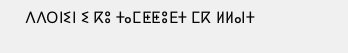ⴷⴷⵔⵏⵉⵏ ⵉ ⴽⵓ ⵜⴰⵎⵟⵟⵓⴹⵜ ⵎⴽ ⵍⵍⴰⵏⵜ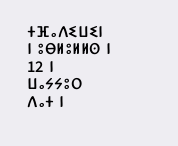ⵜⴼⴰⴷⵉⵡⵉⵏ ⵏ ⵓⴱⵍⵓⵍⵍⵙ ⵏ 12 ⵏ ⵡⴰⵢⵢⵓⵔ ⴷⴰⵜ ⵏ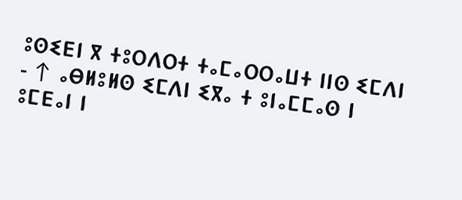ⵓⵙⵉⴹⵏ ⴳ ⵜⵓⵔⴷⵔⵜ ⵜⴰⵎⴰⵔⵔⴰⵡⵜ ⵏⵏⵙ ⵉⵎⴷⵏ
- ↑ ⴰⴱⵍⵓⵍⵙ ⵉⵎⴷⵏ ⵉⴳⴰ ⵜ ⵓⵏⴰⵎⵎⴰⵙ ⵏ ⵓⵎⴹⴰⵏ ⵏ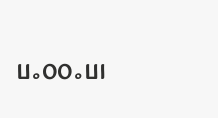ⵡⴰⵔⵔⴰⵡⵏ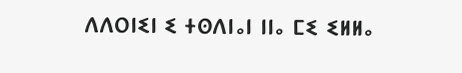ⴷⴷⵔⵏⵉⵏ ⵉ ⵜⵙⴷⵏⴰⵏ ⵏⵏⴰ ⵎⵉ ⵉⵍⵍⴰ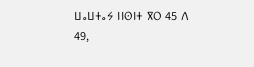ⵡⴰⵡⵜⴰⵢ ⵏⵏⵙⵏⵜ ⴳⵔ 45 ⴷ 49,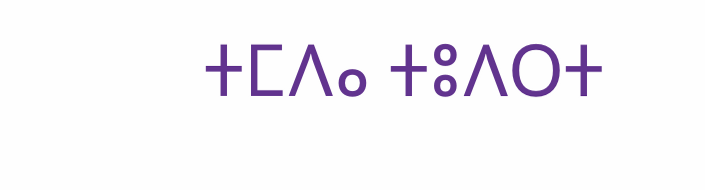ⵜⵎⴷⴰ ⵜⵓⴷⵔⵜ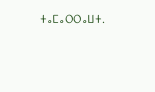ⵜⴰⵎⴰⵔⵔⴰⵡⵜ.